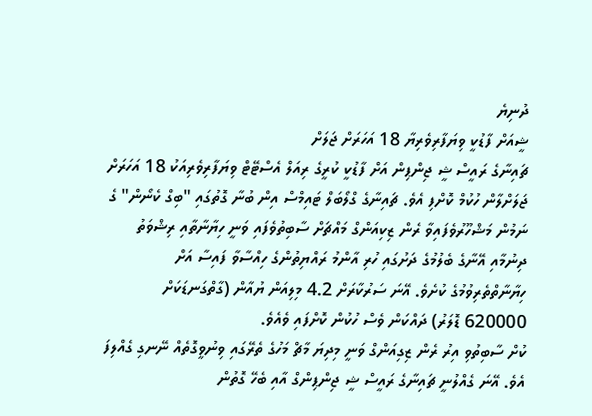ދުނިޔެ
ޝީއަށް ފާޑުކީ ވިޔަފާރިވެރިޔާ 18 އަހަރަށް ޖަލަށް
ޗައިނާގެ ރައީސް ޝީ ޖިންޕިން އަށް ފާޑުކީ ކުރީގެ ރިއަލް އެސްޓޭޓް ވިޔަފާރިވެރިއަކު 18 އަހަރަށް ޖަލަށްލާން ހުކުމް ކޮށްފި އެވެ. ޗައިނާގެ ގްލޯބަލް ޓައިމްސް އިން ބުނާ ގޮތުގައި "ބިގް ކެނޯން" ގެ ނަމުން މަޝްހޫރުވެފައިވާ ރެން ޒިކިއަންގް މައްޗަށް ސާބިތުވެފައި ވަނީ ހިޔާނާތާއި ރިޝްވަތު ދިނުމާއި އޭނާގެ ބެލުމުގެ ދަށުގައި ހުރި އާންމު ރައްޔިތުންގެ ހިއްސާވާ ފައިސާ އަށް ހިޔާނާތްތެރިވުމުގެ ކުށެވެ. އޭނަ ސަރުކާރަށް 4.2 މިލިއަން ޔުއާން (ގާތްގަނޑަކަށް 620000 ޑޮލަރު) ދައްކަން ވެސް ހުކުން ކޮށްފައި ވެއެވެ.
ކުށް ސާބިތުވި އިރު ރެން ޒިގިއަންގް ވަނީ މިދިޔަ މާޗް މަހުގެ ތެރޭގައި ވިނުވީގޮތެއް ނޭނގި ގެއްލިފަ އެވެ. އޭނަ ގެއްލުނީ ޗައިނާގެ ރައީސް ޝީ ޖިންޕިންގް އާއި ބެހޭ ގޮތުން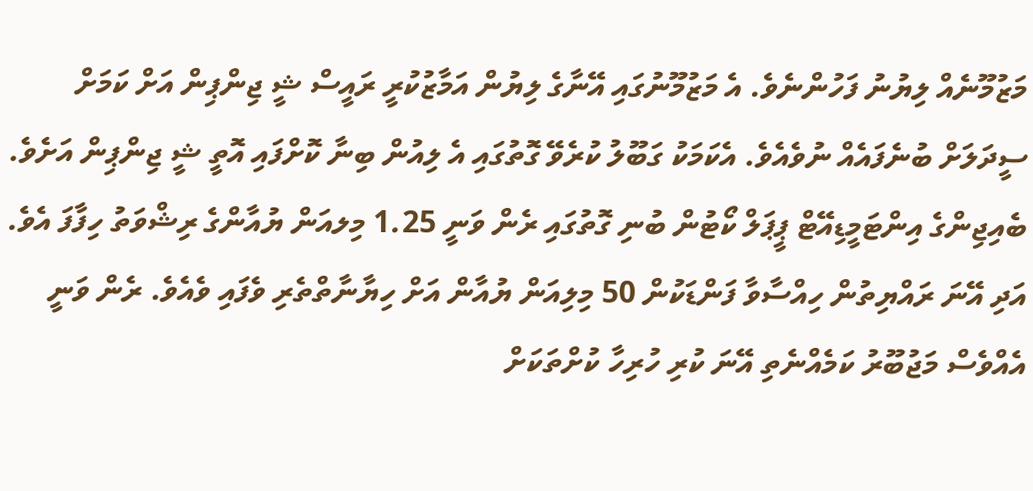މަޒުމޫނެއް ލިޔުނު ފަހުންނެވެ. އެ މަޒުމޫނުގައި އޭނާގެ ލިޔުން އަމާޒުކުރީ ރައީސް ޝީ ޖިންޕިން އަށް ކަމަށް ސީދަލަށް ބުނެފައެއް ނުވެއެވެ. އެކަމަކު ގަބޫލު ކުރެވޭ ގޮތުގައި އެ ލިއުން ބިނާ ކޮށްފައި އޮތީ ޝީ ޖިންޕިން އަށެވެ.
ބެއިޖިންގެ އިންޓަމީޑިއޭޓް ޕީޕަލް ކޯޓުން ބުނި ގޮތުގައި ރެން ވަނީ 1.25 މިލއަން ޔުއާންގެ ރިޝްވަތު ހިފާފަ އެވެ. އަދި އޭނަ ރައްޔިތުން ހިއްސާވާ ފަންޑަކުން 50 މިލިއަން ޔުއާން އަށް ހިޔާނާތްތެރި ވެފައި ވެއެވެ. ރެން ވަނީ އެއްވެސް މަޖުބޫރު ކަމެއްނެތި އޭނަ ކުރި ހުރިހާ ކުށްތަކަށް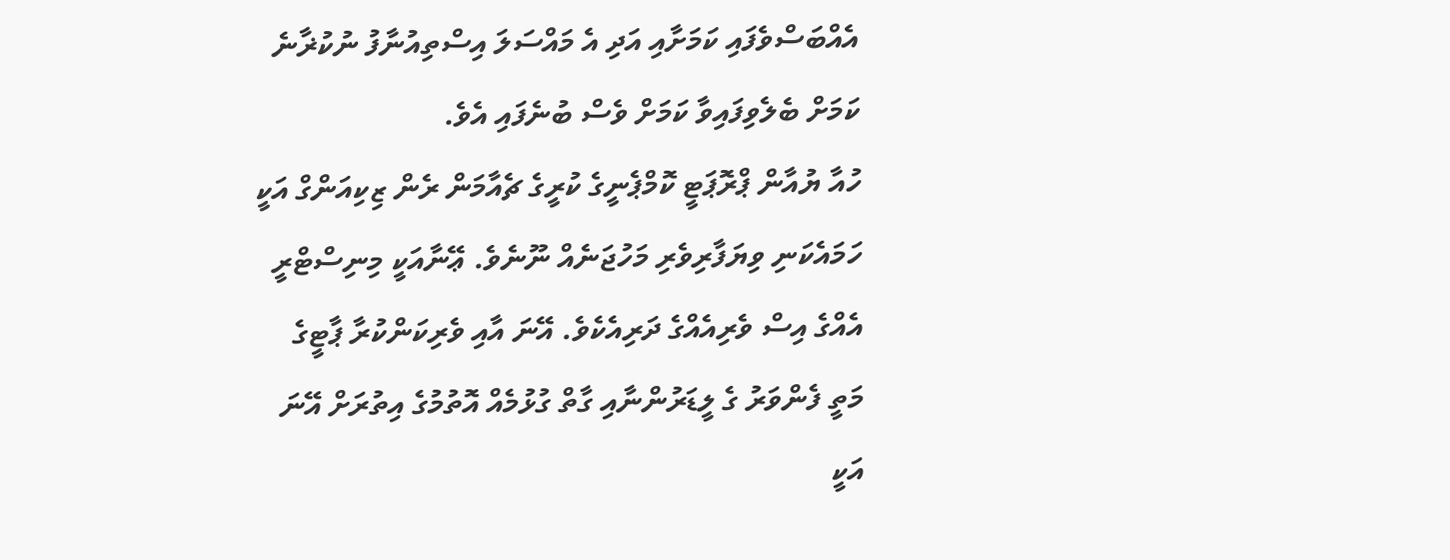އެއްބަސްވެފައި ކަމަށާއި އަދި އެ މައްސަލަ އިސްތިއުނާފު ނުކުޜާނެ ކަމަށް ބެލެވިފައިވާ ކަމަށް ވެސް ބުނެފައި އެވެ.
ހުއާ ޔުއާން ޕްރޮޕަޓީ ކޮމްޕެނީގެ ކުރީގެ ޗެއާމަން ރެން ޒިކިއަންގް އަކީ ހަމައެކަނި ވިޔަފާރިވެރި މަހުޖަނެއް ނޫނެވެ. ޢޭނާއަކީ މިނިސްޓްރީ އެއްގެ އިސް ވެރިއެއްގެ ދަރިއެކެވެ. އޭނަ އާއި ވެރިކަންކުރާ ޕާޓީގެ މަތީ ފެންވަރު ގެ ލީޑަރުންނާއި ގާތް ގުޅުމެއް އޮތުމުގެ އިތުރަށް އޭނަ އަކީ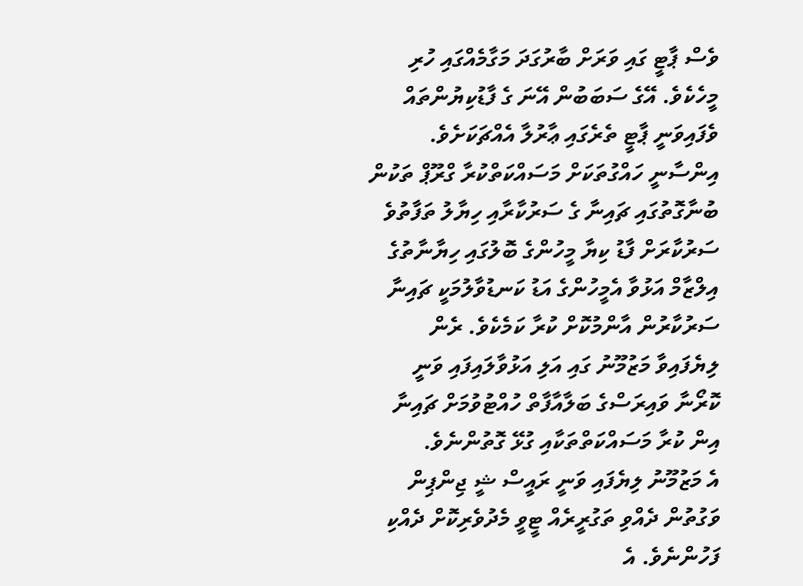ވެސް ޕާޓީ ގައި ވަރަށް ބާރުގަދަ މަގާމެއްގައި ހުރި މީހެކެވެ. އޭގެ ސަބަބުން އޭނަ ގެ ފާޑުކިޔުންތައް ވެފައިވަނީ ޕާޓީ ތެރެގައި ޢާރުލާ އެއްޗަކަށެވެ.
އިންސާނީ ހައްގުތަކަށް މަސައްކަތްކުރާ ގްރޫޕް ތަކުން ބުނާގޮތުގައި ޗައިނާ ގެ ސަރުކާރާއި ހިޔާލު ތަފާތުވެ ސަރުކާރަށް ފާޑު ކިޔާ މީހުންގެ ބޮލުގައި ހިޔާނާތުގެ އިލްޒާމް އަޅުވާ އެމީހުންގެ އަޑު ކަނޑުވާލުމަކީ ޗައިނާ ސަރުކާރުން އާންމުކޮށް ކުރާ ކަމެކެވެ. ރެން ލިޔެފައިވާ މަޒުމޫނު ގައި އަލި އަޅުވާލައިފައި ވަނީ ކޮރޯނާ ވައިރަސްގެ ބަލާއާފާތް ހުއްޓުވުމަށް ޗައިނާ އިން ކުރާ މަސައްކަތްތަކާއި ގުޅޭ ގޮތުންނެވެ.
އެ މަޒުމޫނު ލިޔެފައި ވަނީ ރައީސް ޝީ ޖިންޕިން ވަގުތުން ދެއްވި ތަގުރީރެއް ޓީވީ މެދުވެރިކޮށް ދެއްކި ފަހުންނެވެ. އެ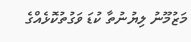މަޒުމޫނު ލިޔުނުތާ ކުޑަ ވަގުތުކޮޅެއްގެ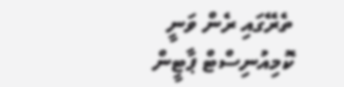ތެރޭގައި ރެން ވަނީ ކޮމިއުނިސްޓް ޕާޓީން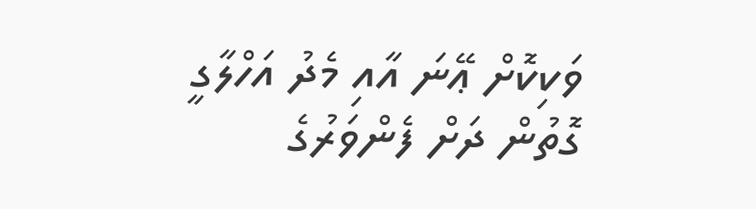ވަކިކޮށް ޢޭނަ އާއި މެދު އަހްލާގީ ގޮތުން ދަށް ފެންވަރުގެ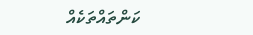ކަންތައްތަކެއް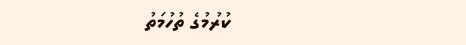ކުރުމުގެ ތުހުމަތު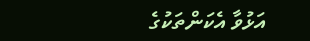އަޅުވާ އެކަންތަކުގެ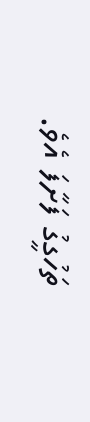ތަހުގީގު ފަށާފަ އެވެ.